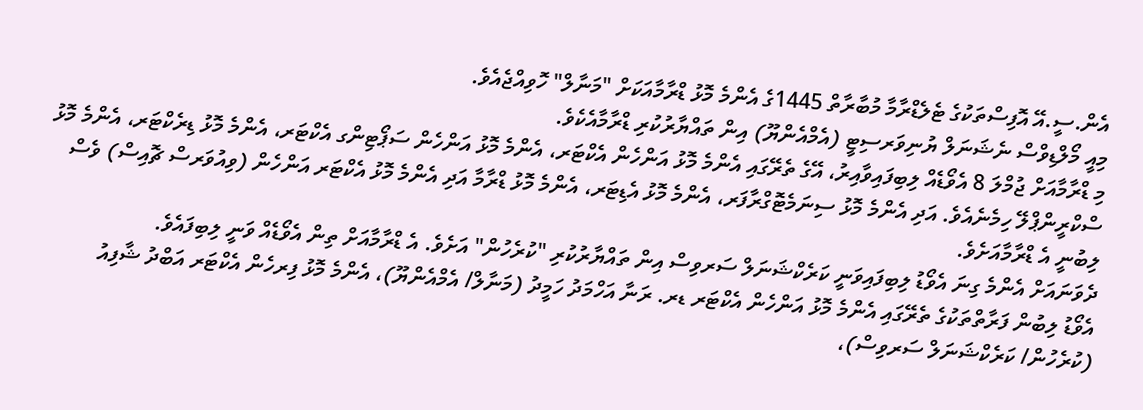އެން.ސީ.އޭ އޮފިސްތަކުގެ ޓެލެޑްރާމާ މުބާރާތް 1445ގެ އެންމެ މޮޅު ޑްރާމާއަކަށް "މަނާލް" ހޮވިއްޖެއެވެ.
މިއީ މޯލްޑިވްސް ނެޝަނަލް ޔުނިވަރސިޓީ (އެމްއެންޔޫ) އިން ތައްޔާރުކުރި ޑްރާމާއެކެވެ.
މި ޑްރާމާއަށް ޖުމްލަ 8 އެވޯޑެއް ލިބިފައިވާއިރު، އޭގެ ތެރޭގައި އެންމެ މޮޅު އަންހެން އެކްޓަރ، އެންމެ މޮޅު އަންހެން ސަޕޯޓިންގ އެކްޓަރ، އެންމެ މޮޅު ޑިރެކްޓަރ، އެންމެ މޮޅު ސްކްރީންޕްލޭ ހިމެނެއެވެ. އަދި އެންމެ މޮޅު ސިނަމެޓޮގްރާފަރ، އެންމެ މޮޅު އެޑިޓަރ، އެންމެ މޮޅު ޑްރާމާ އަދި އެންމެ މޮޅު އެކްޓަރ އަންހެން (ވިއުވަރސް ޗޮއިސް) ވެސް ލިބުނީ އެ ޑްރާމާއަށެވެ.
ދެވަނައަށް އެންމެ ގިނަ އެވޯޑު ލިބިފައިވަނީ ކަރެކްޝަނަލް ސަރވިސް އިން ތައްޔާރުކުރި "ކުރެހުން" އަށެވެ. އެ ޑްރާމާއަށް ތިން އެވޯޑެއް ވަނީ ލިބިފައެވެ.
އެވޯޑު ލިބުން ފަރާތްތަކުގެ ތެރޭގައި އެންމެ މޮޅު އަންހެން އެކްޓަރ ޑރ. ރަނާ އަހްމަދު ހަމީދު (މަނާލް/ އެމްއެންޔޫ)، އެންމެ މޮޅު ފިރހެން އެކްޓަރ އަބްދު ޝާފިއު (ކުރެހުން/ ކަރެކްޝަނަލް ސަރވިސް)،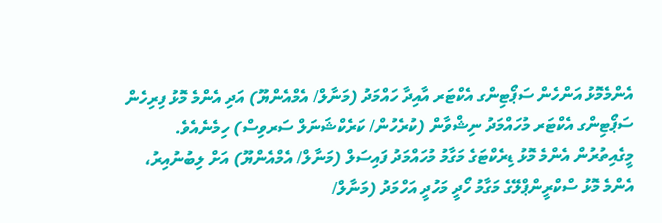އެންމެމޮޅު އަންހެން ސަޕޯޓިންގ އެކްޓަރ އާއިދާ ހައްމަދު (މަނާލް/ އެމްއެންޔޫ) އަދި އެންމެ މޮޅު ފިރިހެން ސަޕޯޓިންގ އެކްޓަރ މުހައްމަދު ނިޝްވާން (ކުރެހުން/ ކަރެކްޝަނަލް ސަރވިސް) ހިމެނެއެވެ.
މީގެއިތުރުން އެންމެ މޮޅު ޑިރެކްޓަގެ މަގާމު މުހައްމަދު ފައިސަލް (މަނާލް/ އެމްއެންޔޫ) އަށް ލިބުނުއިރު، އެންމެ މޮޅު ސްކްރީންޕްލޭގެ މަގާމު ހޯދީ މަހުދީ އަހްމަދު (މަނާލް/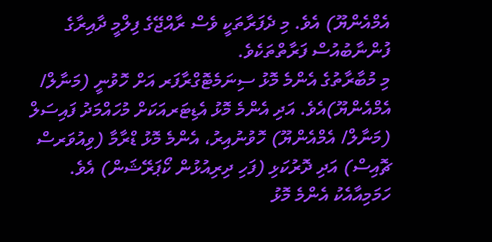އެމްއެންޔޫ) އެވެ. މި ދެފަރާތަކީ ވެސް ރާއްޖޭގެ ފިލްމީ ދާއިރާގެ ފުންނާބުއުސް ފަރާތްތަކެވެ.
މި މުބާރާތުގެ އެންމެ މޮޅު ސިނަމެޓޮގްރާފަރ އަށް ހޮވުނީ (މަނާލް/ އެމްއެންޔޫ)އެވެ. އަދި އެންމެ މޮޅު އެޑިޓަރއަކަށް މުހައްމަދު ފައިސަލް (މަނާލް/ އެމްއެންޔޫ) ހޮވުނުއިރު، އެންމެ މޮޅު ޑްރާމާ (ވިއުވަރސް ޗޮއިސް) އަދި ދޮރުކަޅި (ފަހި ދިރިއުޅުން ކޯޕަރޭޝަން) އެވެ.
ހަމަމިއާއެކު އެންމެ މޮޅު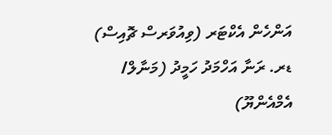އަންހެން އެކްޓަރ (ވިއުވަރސް ޗޮއިސް) ޑރ. ރަނާ އަހްމަދު ހަމީދު (މަނާލް/ އެމްއެންޔޫ)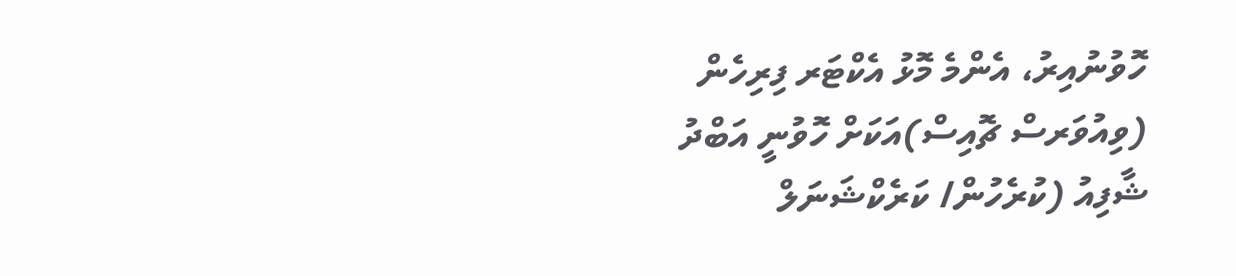ހޮވުނުއިރު، އެންމެ މޮޅު އެކްޓަރ ފިރިހެން (ވިއުވަރސް ޗޮއިސް)އަކަށް ހޮވުނީ އަބްދު ޝާފިއު (ކުރެހުން/ ކަރެކްޝަނަލް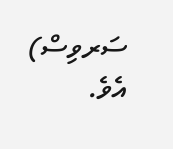ސަރވިސް) އެވެ.